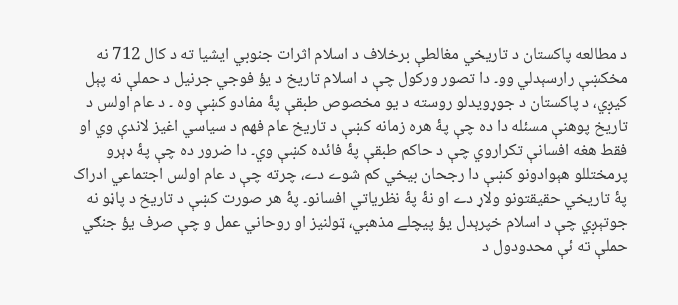د مطالعه پاکستان د تاریخي مغالطې برخلاف د اسلام اثرات جنوبي ايشيا ته د کال 712 نه مخکښې رارسېدلي وو۔ دا تصور ورکول چې د اسلام تاريخ د يؤ فوجي جرنيل د حملې نه پېل کيږي، د پاکستان د جوړويدلو روسته د يو مخصوص طبقې پۀ مفادو کښې وه ۔ د عام اولس د تاريخ پوهنې مسئله دا ده چې پۀ هره زمانه کښې د تاریخ عام فهم د سياسي اغيز لاندې وي او فقط هغه افسانې تکراروي چې د حاکم طبقې پۀ فائده کښې وي۔ دا ضرور ده چې پۀ ډېرو پرمختللو هېوادونو کښې دا رجحان بيخي کم شوے دے، چرته چې د عام اولس اجتماعي ادراک پۀ تاريخي حقيقتونو ولاړ دے او نۀ پۀ نظرياتي افسانو۔ پۀ هر صورت کښې د تاریخ د پاڼو نه جوتېږي چې د اسلام خپرېدل يؤ پيچلے مذهبي، ټولنيز او روحاني عمل و چې صرف يؤ جنګي حملې ته ئې محدودول د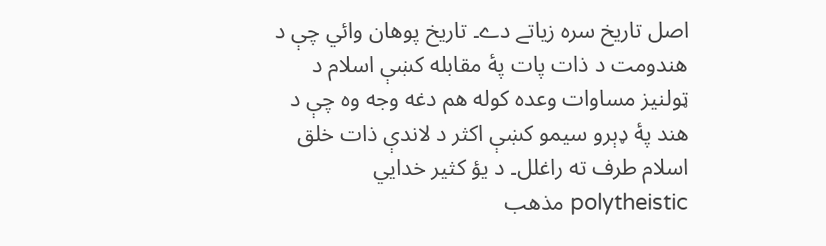اصل تاريخ سره زياتے دے۔ تاريخ پوهان وائي چې د هندومت د ذات پات پۀ مقابله کښې اسلام د ټولنيز مساوات وعده کوله هم دغه وجه وه چې د هند پۀ ډېرو سيمو کښې اکثر د لاندې ذات خلق اسلام طرف ته راغلل۔ د يؤ کثير خدايي polytheistic مذهب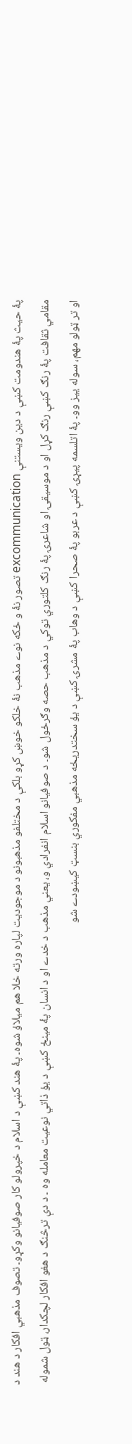پۀ حيث پۀ هندومت کښې د دين ويستنې excommunication تصور نۀ و ځکه نوے مذهب نۀ خلکو خوښ کړو بلکې د مختلفو مذهبونو د موجوديت لپاره ورته خلا هم ميلاؤ شوه۔ پۀ هند کښې د اسلام د خپرولو کار صوفيانو وکړو۔ تصوف مذهبي افکار د هند د مقامي ثقافت پۀ رنګ کښې رنګ کړل او د موسيقۍ او شاعرۍ پۀ رنګ کلتوري توکي د مذهب حصه وګرځول شو۔ د صوفيانو اسلام انفرادي و، يعني مذهب د خدے او د انسان پۀ مينځ کښې د يؤ ذاتي نوعیت معامله وه ۔ د دې ترڅنګ د هغو افکار لچکدار، ټول شموله او تر ټولو مهم، سوله ييز وو۔ پۀ اتلسمه پيړۍ کښې د عربو پۀ صحرا کښې د وهاب پۀ مشرۍ کښې د يؤ سختدريځه مذهبي مفکوري بنسټ کيښودے شو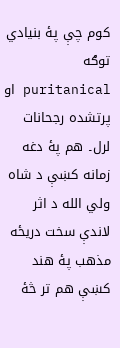کوم چې پۀ بنيادي توګه puritanical او پرتشده رجحانات لرل۔ هم پۀ دغه زمانه کښې د شاه ولي الله د اثر لاندې سخت دريځه مذهب پۀ هند کښې هم تر څۀ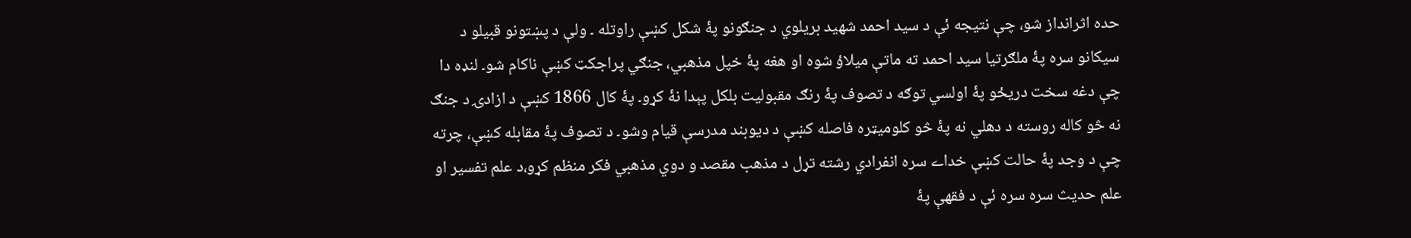حده اثرانداز شو، چې نتيجه ئې د سيد احمد شهيد بريلوي د جنګونو پۀ شکل کښې راوتله ۔ ولې د پښتونو قبيلو د سيکانو سره پۀ ملګرتیا سيد احمد ته ماتې ميلاؤ شوه او هغه پۀ خپل مذهبي، جنګي پراجکټ کښې ناکام شو۔ لنډه دا چې دغه سخت دريځو پۀ اولسي توګه د تصوف پۀ رنګ مقبوليت بلکل پېدا نۀ کړو۔ پۀ کال 1866 کښې د ازادۍ د جنګ نه څو کاله روسته د دهلي نه پۀ څو کلوميټره فاصله کښې د دیوبند مدرسې قيام وشو۔ د تصوف پۀ مقابله کښې، چرته چې د وجد پۀ حالت کښې خداے سره انفرادي رشته تړل د مذهب مقصد و دوي مذهبي فکر منظم کړو،د علم تفسير او علم حديث سره سره ئې د فقهې پۀ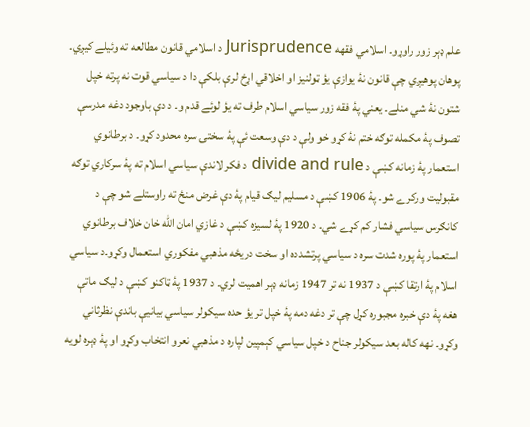علم ډېر زور راوړو۔ اسلامي فقهه Jurisprudence د اسلامي قانون مطالعه ته وئيلے کيږي۔ پوهان پوهيږي چې قانون نۀ يوازې يؤ ټولنيز او اخلاقي اړخ لرې بلکې دا د سياسي قوت نه پرته خپل شتون نۀ شي منلے۔ يعني پۀ فقه زور سياسي اسلام طرف ته يؤ لوئے قدم و۔ د دې باوجود دغه مدرسې تصوف پۀ مکمله توګه ختم نۀ کړو خو ولې د دې وسعت ئې پۀ سختۍ سره محدود کړو۔ د برطانوي استعمار پۀ زمانه کښې د divide and rule د فکر لاندې سياسي اسلام ته پۀ سرکاري توګه مقبوليت ورکرے شو۔ پۀ 1906 کښې د مسليم ليګ قيام پۀ دې غرض منځ ته راوستلے شو چې د کانګرس سياسي فشار کم کړے شي۔ د 1920 پۀ لسيزه کښې د غازي امان الله خان خلاف برطانوي استعمار پۀ پوره شدت سره د سياسي پرتشدده او سخت دريځه مذهبي مفکوري استعمال وکړو۔د سياسي اسلام پۀ ارتقا کښې د 1937 نه تر 1947 زمانه ډېر اهميت لري۔ د 1937 پۀ ټاکنو کښې د ليګ ماتې هغه پۀ دې خبره مجبوره کړل چې تر دغه دمه پۀ خپل تر يؤ حده سیکولر سياسي بيانيې باندې نظرثاني وکړو۔ نهه کاله بعد سيکولر جناح د خپل سياسي کېمپين لپاره د مذهبي نعرو انتخاب وکړو او پۀ ډېره لويه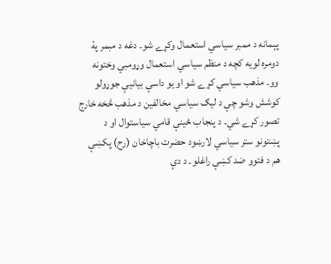پېمانه د ممبر سياسي استعمال وکړے شو۔ دغه د مبمر پۀ دومره لويه کچه د منظم سياسي استعمال وړومبي وختونه وو۔ مذهب سياسي کړے شو او يو داسې بيانيې جوړولو کوشش وشو چې د ليګ سياسي مخالفين د مذهب څخه خارج تصور کړے شي۔ د پنجاب ځينې قامي سياستوال او د پښتونو ستر سياسي لارښود حضرت باچاخان (رح) پکښې هم د فتوو ضد کښې راغلو۔ د دې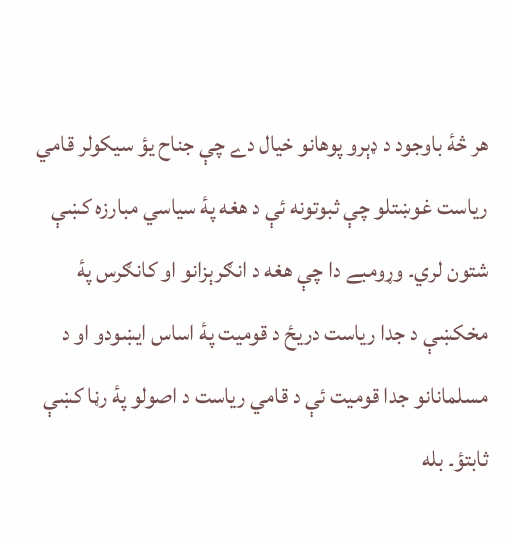هر څۀ باوجود د ډېرو پوهانو خيال دے چې جناح يؤ سيکولر قامي رياست غوښتلو چې ثبوتونه ئې د هغه پۀ سياسي مبارزه کښې شتون لري۔ وړومبے دا چې هغه د انګرېزانو او کانګرس پۀ مخکښې د جدا رياست دریځ د قوميت پۀ اساس ايښودو او د مسلمانانو جدا قوميت ئې د قامي رياست د اصولو پۀ رڼا کښې ثابتؤ۔ بله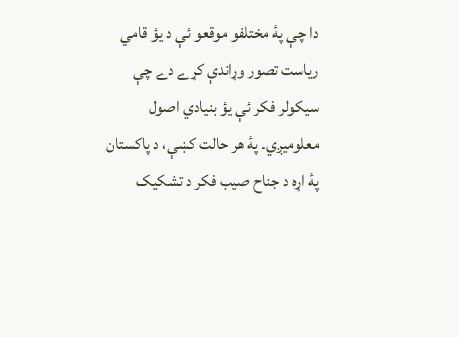دا چې پۀ مختلفو موقعو ئې د يؤ قامي رياست تصور وړاندې کړے دے چې سيکولر فکر ئې يؤ بنيادي اصول معلوميږي۔ پۀ هر حالت کښې، د پاکستان پۀ اړه د جناح صیب فکر د تشکيک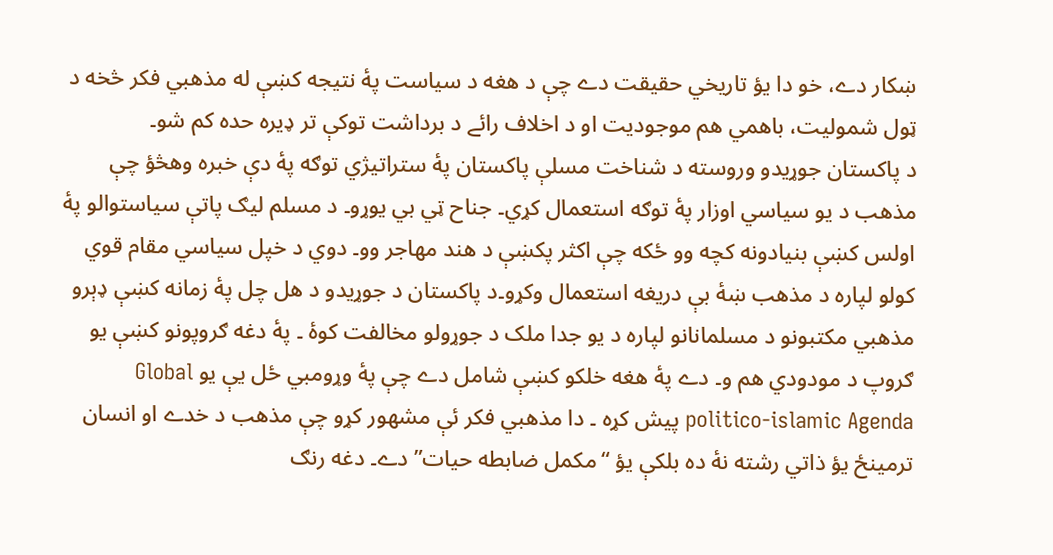ښکار دے، خو دا يؤ تاريخي حقيقت دے چې د هغه د سياست پۀ نتيجه کښې له مذهبي فکر څخه د ټول شمولیت، باهمي هم موجوديت او د اخلاف رائے د برداشت توکې تر ډيره حده کم شو۔
د پاکستان جوړيدو وروسته د شناخت مسلې پاکستان پۀ ستراتيژي توګه پۀ دې خبره وهڅؤ چې مذهب د يو سياسي اوزار پۀ توګه استعمال کړي۔ جناح ټي بي يوړو۔ د مسلم ليګ پاتې سیاستوالو پۀ اولس کښې بنيادونه کچه وو ځکه چې اکثر پکښې د هند مهاجر وو۔ دوي د خپل سياسي مقام قوي کولو لپاره د مذهب ښۀ بې دريغه استعمال وکړو۔د پاکستان د جوړيدو د هل چل پۀ زمانه کښې ډېرو مذهبي مکتبونو د مسلمانانو لپاره د يو جدا ملک د جوړولو مخالفت کوۀ ۔ پۀ دغه ګروپونو کښې يو ګروپ د مودودي هم و۔ دے پۀ هغه خلکو کښې شامل دے چې پۀ وړومبي ځل يې يو Global politico-islamic Agenda پيش کړه ۔ دا مذهبي فکر ئې مشهور کړو چې مذهب د خدے او انسان ترمينځ يؤ ذاتي رشته نۀ ده بلکې يؤ “مکمل ضابطه حيات” دے۔ دغه رنګ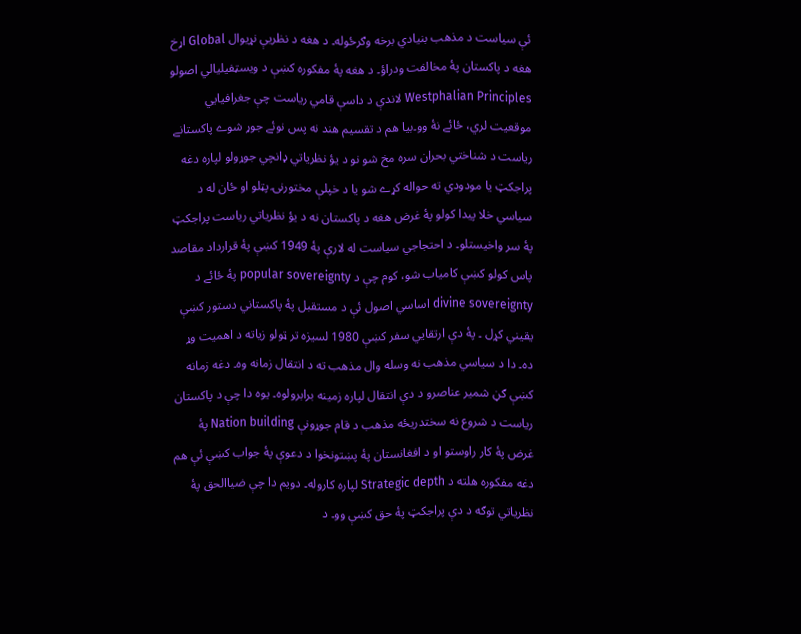ئې سياست د مذهب بنيادي برخه وګرځوله۔ د هغه د نظريې نړيوال Global اړخ هغه د پاکستان پۀ مخالفت ودراؤ۔ د هغه پۀ مفکوره کښې د ويسټفيليالي اصولو Westphalian Principles لاندې د داسې قامي رياست چې جغرافيايي موقعيت لري، ځائے نۀ وو۔بيا هم د تقسيم هند نه پس نوئے جوړ شوے پاکستانے رياست د شناختي بحران سره مخ شو نو د يؤ نظرياتي ډانچي جوړولو لپاره دغه پراجکټ يا مودودي ته حواله کړے شو يا د خپلې مختورنۍ پټلو او ځان له د سياسي خلا پیدا کولو پۀ غرض هغه د پاکستان نه د يؤ نظرياتي رياست پراجکټ پۀ سر واخيستلو۔ د احتجاجي سياست له لارې پۀ 1949 کښې پۀ قرارداد مقاصد پاس کولو کښې کامياب شو، کوم چې د popular sovereignty پۀ ځائے د divine sovereignty اساسي اصول ئې د مستقبل پۀ پاکستاني دستور کښې یقیني کړل ۔ پۀ دې ارتقايي سفر کښې 1980 لسيزه تر ټولو زياته د اهميت وړ ده۔ دا د سياسي مذهب نه وسله وال مذهب ته د انتقال زمانه وه۔ دغه زمانه کښې ګڼ شمير عناصرو د دې انتقال لپاره زمينه برابرولوه۔ يوه دا چې د پاکستان رياست د شروع نه سختدريځه مذهب د قام جوړونې Nation building پۀ غرض پۀ کار راوستو او د افغانستان پۀ پښتونخوا د دعوې پۀ جواب کښې ئې هم دغه مفکوره هلته د Strategic depth لپاره کاروله۔ دويم دا چې ضياالحق پۀ نظرياتي توګه د دې پراجکټ پۀ حق کښې وو۔ د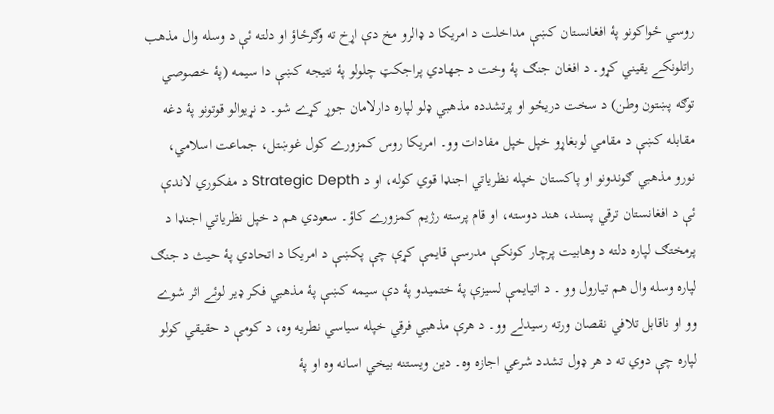روسي ځواکونو پۀ افغانستان کښې مداخلت د امريکا د ډالرو مخ دې اړخ ته وګرځاؤ او دلته ئې د وسله وال مذهب راتلونکے یقیني کړو۔ د افغان جنګ پۀ وخت د جهادي پراجکټ چلولو پۀ نتيجه کښې دا سيمه (پۀ خصوصي توګه پښتون وطن) د سخت دريځو او پرتشدده مذهبي ډلو لپاره دارلامان جوړ کړے شو۔ د نړيوالو قوتونو پۀ دغه مقابله کښې د مقامي لوبغاړو خپل خپل مفادات وو۔ امريکا روس کمزورے کول غوښتل، جماعت اسلامي، نورو مذهبي ګوندونو او پاکستان خپله نظرياتي اجنډا قوي کوله، او د Strategic Depth د مفکوري لاندې ئې د افغانستان ترقي پسند، هند دوسته، او قام پرسته رژيم کمزورے کاؤ۔ سعودي هم د خپل نظرياتي اجنډا د پرمختګ لپاره دلته د وهابيت پرچار کونکې مدرسې قايمې کړې چې پکښې د امريکا د اتحادي پۀ حيث د جنګ لپاره وسله وال هم تيارول وو ۔ د اتيايمې لسيزې پۀ ختميدو پۀ دې سيمه کښې پۀ مذهبي فکر ډير لوئے اثر شوے وو او ناقابل تلافي نقصان ورته رسيدلے وو۔ د هرې مذهبي فرقي خپله سياسي نطريه وه، د کومې د حقيقي کولو لپاره چې دوي ته د هر ډول تشدد شرعي اجازه وه۔ دين ويستنه بيخي اسانه وه او پۀ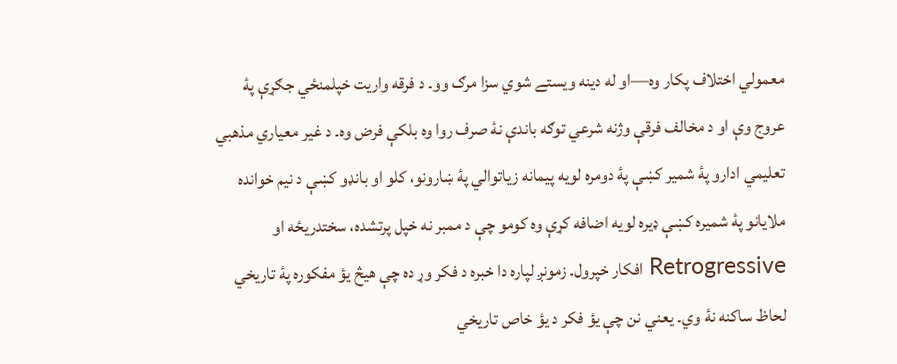معمولي اختلاف پکار وه—او له دينه ويستے شوي سزا مرګ وو۔ د فرقه واريت خپلمنځي جګړې پۀ عروج وې او د مخالف فرقې وژنه شرعي توګه باندې نۀ صرف روا وه بلکې فرض وه۔ د غير معياري مذهبي تعليمي ادارو پۀ شمير کښې پۀ دومره لويه پيمانه زياتوالي پۀ ښارونو، کلو او بانډو کښې د نيم خوانده ملایانو پۀ شمیره کښې ډيره لويه اضافه کړې وه کومو چې د ممبر نه خپل پرتشده، سختدريځه او Retrogressive افکار خپرول۔ زمونږ لپاره دا خبره د فکر وړ ده چې هيڅ يؤ مفکوره پۀ تاريخي لحاظ ساکنه نۀ وي۔ يعني نن چې يؤ فکر د يؤ خاص تاريخي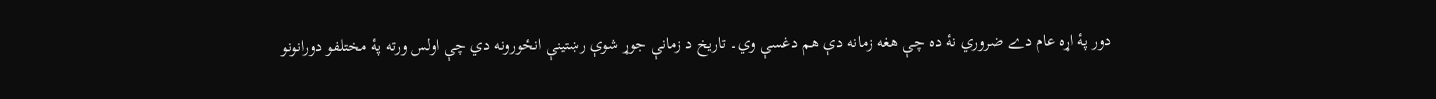دور پۀ اړه عام دے ضروري نۀ ده چې هغه زمانه دې هم دغسې وي۔ تاريخ د زمانې جوړ شوې رښتينې انځورونه دي چې اولس ورته پۀ مختلفو دورانونو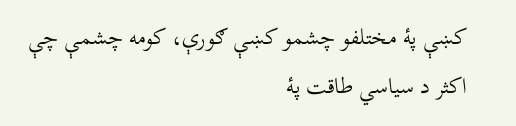کښې پۀ مختلفو چشمو کښې ګورې، کومه چشمې چې اکثر د سياسي طاقت پۀ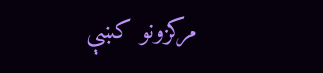مرکزونو کښې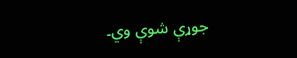جوړې شوې وي۔